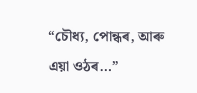“চৌধ্য, পোন্ধৰ, আৰু এয়া ওঠৰ…”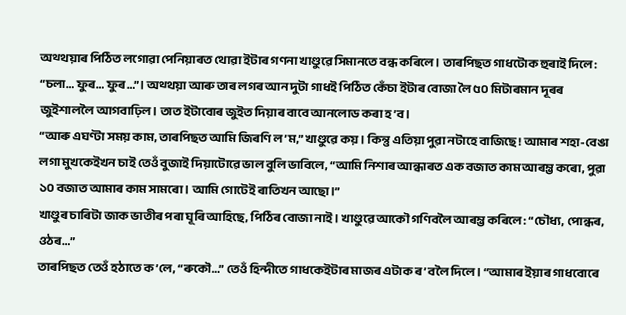অথ্থয়াৰ পিঠিত লগোৱা পেনিয়াৰত থোৱা ইটাৰ গণনা খাণ্ডুৱে সিমানতে বন্ধ কৰিলে। তাৰপিছত গাধটোক হুৰাই দিলে: “চলা… ফুৰ… ফুৰ…”। অথ্থয়া আৰু তাৰ লগৰ আন দুটা গাধই পিঠিত কেঁচা ইটাৰ বোজা লৈ ৫০ মিটাৰমান দূৰৰ জুইশাললৈ আগবাঢ়িল। তাত ইটাবোৰ জুইত দিয়াৰ বাবে আনলোড কৰা হ’ব।
“আৰু এঘণ্টা সময় কাম, তাৰপিছত আমি জিৰণি ল’ম,” খাণ্ডুৱে কয়। কিন্তু এতিয়া পুৱা নটাহে বাজিছে! আমাৰ শহা-বেঙা লগা মুখকেইখন চাই তেওঁ বুজাই দিয়াটোৱে ভাল বুলি ভাবিলে, “আমি নিশাৰ আন্ধাৰত এক বজাত কাম আৰম্ভ কৰো, পুৱা ১০ বজাত আমাৰ কাম সামৰো। আমি গোটেই ৰাতিখন আছো।”
খাণ্ডুৰ চাৰিটা জাক ভাতীৰ পৰা ঘূৰি আহিছে, পিঠিৰ বোজা নাই। খাণ্ডুৱে আকৌ গণিবলৈ আৰম্ভ কৰিলে: “চৌধ্য, পোন্ধৰ, ওঠৰ…”
তাৰপিছত তেওঁ হঠাতে ক’লে, “ৰুকৌ…” তেওঁ হিন্দীতে গাধকেইটাৰ মাজৰ এটাক ৰ’বলৈ দিলে। “আমাৰ ইয়াৰ গাধবোৰে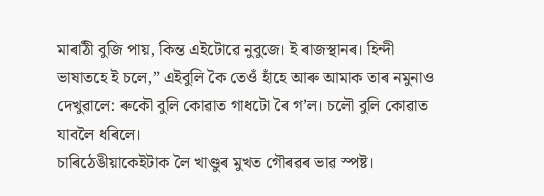মাৰাঠী বুজি পায়, কিন্ত এইটোৱে নুবুজে। ই ৰাজস্থানৰ। হিন্দী ভাষাতহে ই চলে,” এইবুলি কৈ তেওঁ হাঁহে আৰু আমাক তাৰ নমুনাও দেখুৱালে: ৰুকৌ বুলি কোৱাত গাধটো ৰৈ গ’ল। চলৌ বুলি কোৱাত যাবলৈ ধৰিলে।
চাৰিঠেঙীয়াকেইটাক লৈ খাণ্ডুৰ মুখত গৌৰৱৰ ভাৱ স্পষ্ট।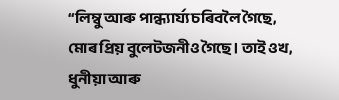“লিম্বু আৰু পান্ধ্যাৰ্য্য চৰিবলৈ গৈছে, মোৰ প্ৰিয় বুলেটজনীও গৈছে। তাই ওখ, ধুনীয়া আৰু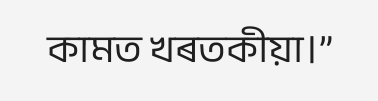কামত খৰতকীয়া।”